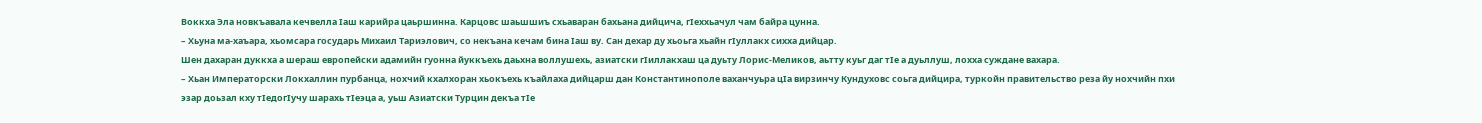Воккха Эла новкъавала кечвелла Iаш карийра цаьршинна. Карцовс шаьшшиъ схьаваран бахьана дийцича, гIеххьачул чам байра цунна.
– Хьуна ма-хаъара, хьомсара государь Михаил Тариэлович, со некъана кечам бина Iаш ву. Сан дехар ду хьоьга хьайн гIуллакх сихха дийцар.
Шен дахаран дуккха а шераш европейски адамийн гуонна йуккъехь даьхна воллушехь, азиатски гIиллакхаш ца дуьту Лорис-Меликов, аьтту куьг даг тIе а дуьллуш, лохха суждане вахара.
– Хьан Императорски Локхаллин пурбанца, нохчий кхалхоран хьокъехь къайлаха дийцарш дан Константинополе ваханчуьра цIа вирзинчу Кундуховс соьга дийцира, туркойн правительство реза йу нохчийн пхи эзар доьзал кху тIедогIучу шарахь тIеэца а, уьш Азиатски Турцин декъа тIе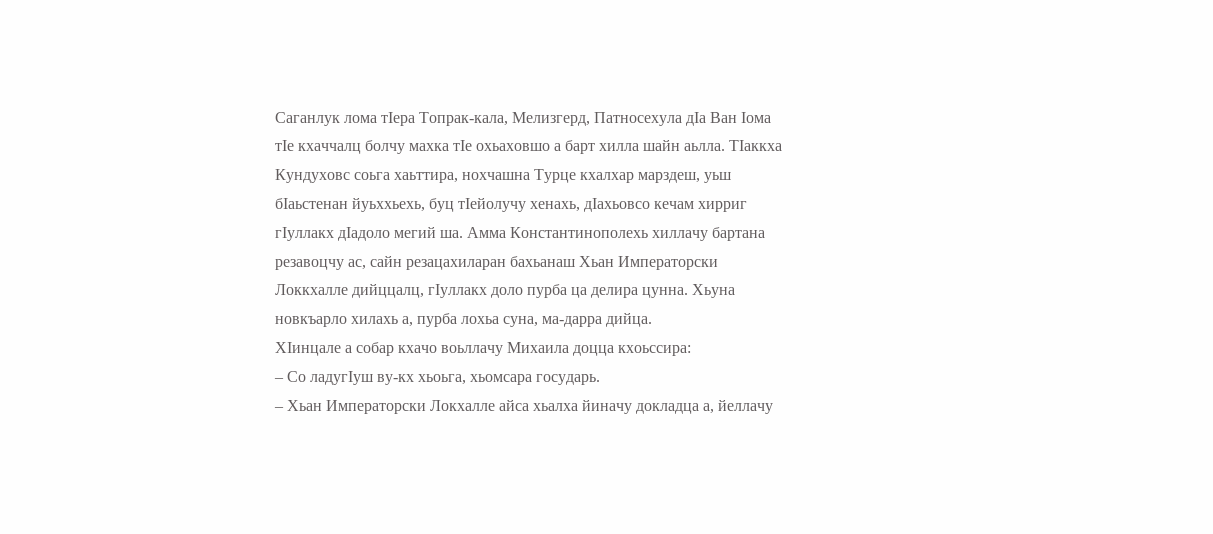Саганлук лома тIера Топрак-кала, Мелизгерд, Патносехула дIа Ван Iома тIе кхаччалц болчу махка тIе охьаховшо а барт хилла шайн аьлла. ТIаккха Кундуховс соьга хаьттира, нохчашна Турце кхалхар марздеш, уьш бIаьстенан йуьххьехь, буц тIейолучу хенахь, дIахьовсо кечам хирриг гIуллакх дIадоло мегий ша. Амма Константинополехь хиллачу бартана резавоцчу ас, сайн резацахиларан бахьанаш Хьан Императорски Локкхалле дийццалц, гIуллакх доло пурба ца делира цунна. Хьуна новкъарло хилахь а, пурба лохьа суна, ма-дарра дийца.
ХIинцале а собар кхачо воьллачу Михаила доцца кхоьссира:
– Со ладугIуш ву-кх хьоьга, хьомсара государь.
– Хьан Императорски Локхалле айса хьалха йиначу докладца а, йеллачу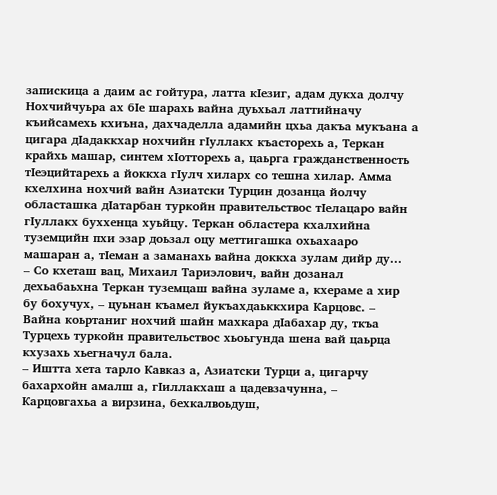запискица а даим ас гойтура, латта кIезиг, адам дукха долчу Нохчийчуьра ах бIе шарахь вайна дуьхьал латтийначу къийсамехь кхиъна, дахчаделла адамийн цхьа дакъа мукъана а цигара дIадаккхар нохчийн гIуллакх къасторехь а, Теркан крайхь машар, синтем хIотторехь а, цаьрга гражданственность тIеэцийтарехь а йоккха гIулч хиларх со тешна хилар. Амма кхелхина нохчий вайн Азиатски Турцин дозанца йолчу областашка дIатарбан туркойн правительствос тIелацаро вайн гIуллакх буххенца хуьйцу. Теркан областера кхалхийна туземцийн пхи эзар доьзал оцу меттигашка охьахааро машаран а, тIеман а заманахь вайна доккха зулам дийр ду…
– Со кхеташ вац, Михаил Тариэлович, вайн дозанал дехьабаьхна Теркан туземцаш вайна зуламе а, кхераме а хир бу бохучух, – цуьнан къамел йукъахдаьккхира Карцовс. – Вайна коьртаниг нохчий шайн махкара дIабахар ду, ткъа Турцехь туркойн правительствос хьоьгунда шена вай цаьрца кхузахь хьегначул бала.
– Иштта хета тарло Кавказ а, Азиатски Турци а, цигарчу бахархойн амалш а, гIиллакхаш а цадевзачунна, – Карцовгахьа а вирзина, бехкалвоьдуш,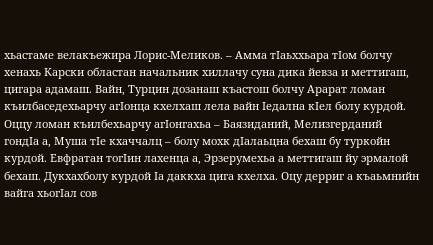хьастаме велакъежира Лорис-Меликов. – Амма тIаьххьара тIом болчу хенахь Карски областан начальник хиллачу суна дика йевза и меттигаш, цигара адамаш. Вайн, Турцин дозанаш къастош болчу Арарат ломан къилбаседехьарчу агIонца кхелхаш лела вайн Iедална кIел болу курдой. Оццу ломан къилбехьарчу агIонгахьа – Баязиданий, Мелизгерданий гондIа а, Муша тIе кхаччалц – болу мохк дIалаьцна бехаш бу туркойн курдой. Евфратан тогIин лахенца а, Эрзерумехьа а меттигаш йу эрмалой бехаш. Дукхахболу курдой Iа даккха цига кхелха. Оцу дерриг а къаьмнийн вайга хьогIал сов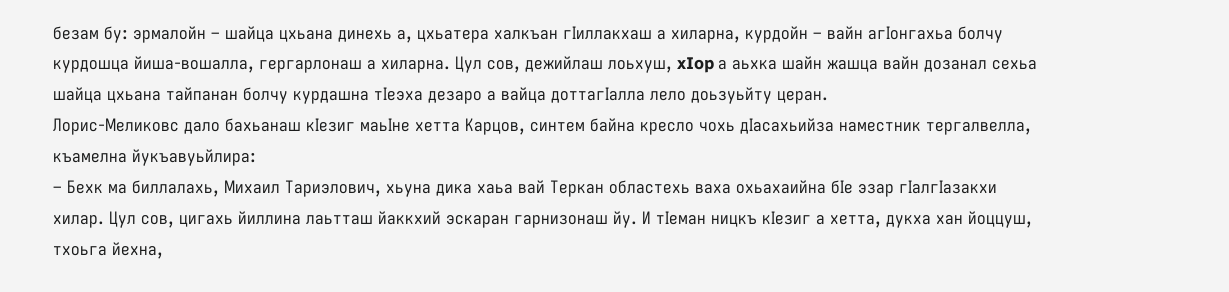безам бу: эрмалойн – шайца цхьана динехь а, цхьатера халкъан гIиллакхаш а хиларна, курдойн – вайн агIонгахьа болчу курдошца йиша-вошалла, гергарлонаш а хиларна. Цул сов, дежийлаш лоьхуш, xIop а аьхка шайн жашца вайн дозанал сехьа шайца цхьана тайпанан болчу курдашна тIеэха дезаро а вайца доттагIалла лело доьзуьйту церан.
Лорис-Меликовс дало бахьанаш кIезиг маьIне хетта Карцов, синтем байна кресло чохь дIасахьийза наместник тергалвелла, къамелна йукъавуьйлира:
– Бехк ма биллалахь, Михаил Тариэлович, хьуна дика хаьа вай Теркан областехь ваха охьахаийна бIе эзар гIалгIазакхи хилар. Цул сов, цигахь йиллина лаьтташ йаккхий эскаран гарнизонаш йу. И тIеман ницкъ кIезиг а хетта, дукха хан йоццуш, тхоьга йехна,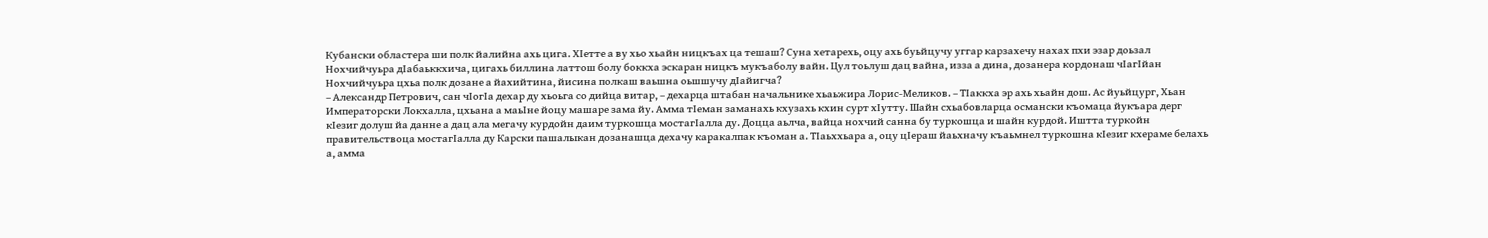Кубански областера ши полк йалийна ахь цига. ХIетте а ву хьо хьайн ницкъах ца тешаш? Суна хетарехь, оцу ахь буьйцучу уггар карзахечу нахах пхи эзар доьзал Нохчийчуьра дIабаьккхича, цигахь биллина латтош болу боккха эскаран ницкъ мукъаболу вайн. Цул тоьлуш дац вайна, изза а дина, дозанера кордонаш чIагIйан Нохчийчуьра цхьа полк дозане а йахийтина, йисина полкаш ваьшна оьшшучу дIайигча?
– Александр Петрович, сан чIогIа дехар ду хьоьга со дийца витар, – дехарца штабан начальнике хьаьжира Лорис-Меликов. – ТIаккха эр ахь хьайн дош. Ас йуьйцург, Хьан Императорски Локхалла, цхьана а маьIне йоцу машаре зама йу. Амма тIеман заманахь кхузахь кхин сурт хIутту. Шайн схьабовларца османски къомаца йукъара дерг кIезиг долуш йа данне а дац ала мегачу курдойн даим туркошца мостагIалла ду. Доцца аьлча, вайца нохчий санна бу туркошца и шайн курдой. Иштта туркойн правительствоца мостагIалла ду Карски пашалыкан дозанашца дехачу каракалпак къоман а. ТIаьххьара а, оцу цIераш йаьхначу къаьмнел туркошна кIезиг кхераме белахь а, амма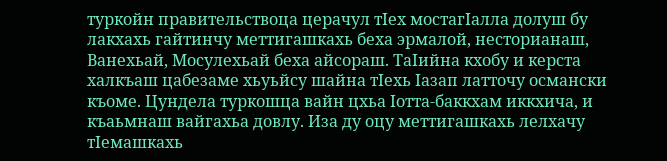туркойн правительствоца церачул тIех мостагIалла долуш бу лакхахь гайтинчу меттигашкахь беха эрмалой, несторианаш, Ванехьай, Мосулехьай беха айсораш. ТаIийна кхобу и керста халкъаш цабезаме хьуьйсу шайна тIехь Iазап латточу османски къоме. Цундела туркошца вайн цхьа Iотта-баккхам иккхича, и къаьмнаш вайгахьа довлу. Иза ду оцу меттигашкахь лелхачу тIемашкахь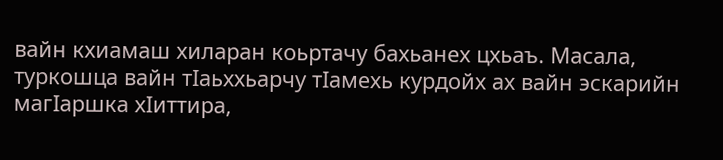вайн кхиамаш хиларан коьртачу бахьанех цхьаъ. Масала, туркошца вайн тIаьххьарчу тIамехь курдойх ах вайн эскарийн магIаршка хIиттира,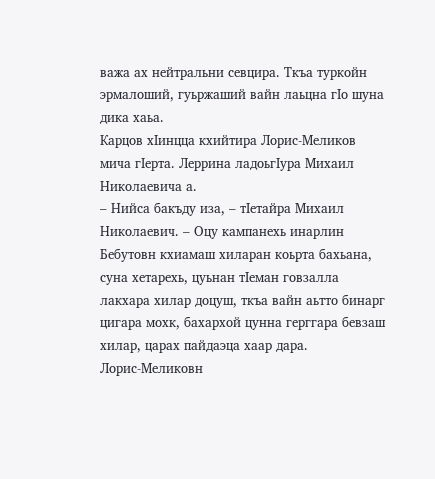важа ах нейтральни севцира. Ткъа туркойн эрмалоший, гуьржаший вайн лаьцна гIo шуна дика хаьа.
Карцов хIинцца кхийтира Лорис-Меликов мича гIерта. Леррина ладоьгIура Михаил Николаевича а.
– Нийса бакъду иза, – тIетайра Михаил Николаевич. – Оцу кампанехь инарлин Бебутовн кхиамаш хиларан коьрта бахьана, суна хетарехь, цуьнан тIеман говзалла лакхара хилар доцуш, ткъа вайн аьтто бинарг цигара мохк, бахархой цунна герггара бевзаш хилар, царах пайдаэца хаар дара.
Лорис-Меликовн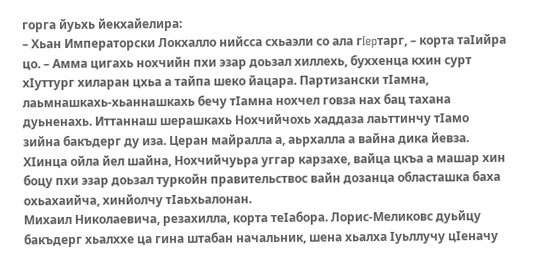горга йуьхь йекхайелира:
– Хьан Императорски Локхалло нийсса схьаэли со ала гIepтарг, – корта таIийра цо. – Амма цигахь нохчийн пхи эзар доьзал хиллехь, буххенца кхин сурт хIуттург хиларан цхьа а тайпа шеко йацара. Партизански тIамна, лаьмнашкахь-хьаннашкахь бечу тIамна нохчел говза нах бац тахана дуьненахь. Иттаннаш шерашкахь Нохчийчохь хаддаза лаьттинчу тIамо зийна бакъдерг ду иза. Церан майралла а, аьрхалла а вайна дика йевза. ХIинца ойла йел шайна, Нохчийчуьра уггар карзахе, вайца цкъа а машар хин боцу пхи эзар доьзал туркойн правительствос вайн дозанца областашка баха охьахаийча, хинйолчу тIаьхьалонан.
Михаил Николаевича, резахилла, корта теIабора. Лорис-Меликовс дуьйцу бакъдерг хьалххе ца гина штабан начальник, шена хьалха Iуьллучу цIеначу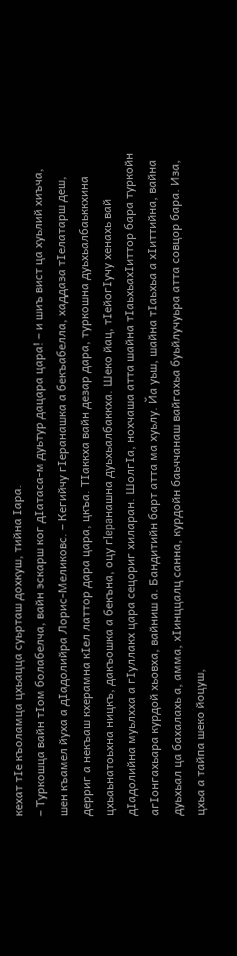кехат тIе къоламца цхьацца суьрташ дохкуш, тийна Iара.
– Туркошца вайн тIом болабелча, вайн эскарш ког дIатаса-м дуьтур дацара цара! – и шиъ вист ца хуьлий хиъча, шен къамел йуха а дIадолийра Лорис-Меликовс. – Кегийчу гIеранашка а бекъабелла, хаддаза тIелатарш деш, дерриг а некъаш кхерамна кIел латтор дара цара, цкъа. ТIаккха вайн дезар дара, туркошна дуьхьалбаьккхина цхьаьнатоьхна ницкъ, дакъошка а бекъна, оцу гIepaнашна дуьхьалбаккха. Шеко йац, тIейогIучу хенахь вай дIадолийна муьлхха а гIуллакх цара сецориг хиларан. ШолгIа, нохчаша атта шайна тIаьхьахIиттор бара туркойн агIонгахьара курдой хьовха, вайниш а. Бандитийн барт атта ма хуьлу. Йа уьш, шайна тIаьхьа а хIиттийна, вайна дуьхьал ца бахалахь а, амма, хIинццалц санна, курдойн баьччанаш вайгахьа буьйлучуьра атта совцор бара. Иза, цхьа а тайпа шеко йоцуш,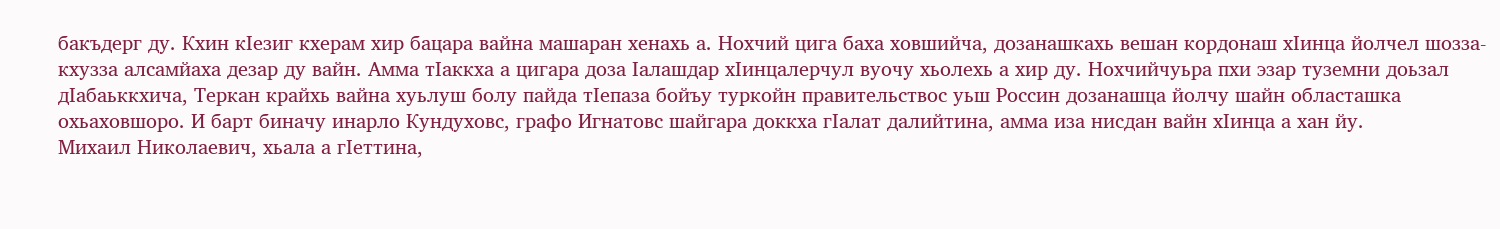бакъдерг ду. Кхин кIезиг кхерам хир бацара вайна машаран хенахь а. Нохчий цига баха ховшийча, дозанашкахь вешан кордонаш хIинца йолчел шозза-кхузза алсамйаха дезар ду вайн. Амма тIаккха а цигара доза Iалашдар хIинцалерчул вуочу хьолехь а хир ду. Нохчийчуьра пхи эзар туземни доьзал дIабаьккхича, Теркан крайхь вайна хуьлуш болу пайда тIепаза бойъу туркойн правительствос уьш Россин дозанашца йолчу шайн областашка охьаховшоро. И барт биначу инарло Кундуховс, графо Игнатовс шайгара доккха гIалат далийтина, амма иза нисдан вайн хIинца а хан йу.
Михаил Николаевич, хьала а гIеттина,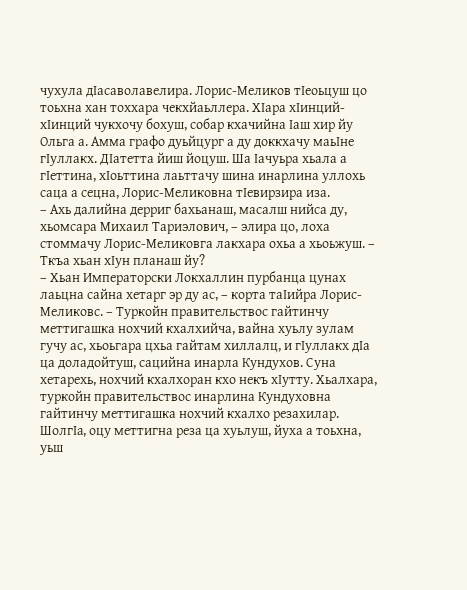чухула дIасаволавелира. Лорис-Меликов тIеоьцуш цо тоьхна хан тоххара чекхйаьллера. ХIара хIинций-хIинций чукхочу бохуш, собар кхачийна Iаш хир йу Ольга а. Амма графо дуьйцург а ду доккхачу маьIне гIуллакх. ДIатетта йиш йоцуш. Ша Iачуьра хьала а гIеттина, хIоьттина лаьттачу шина инарлина уллохь саца а сецна, Лорис-Меликовна тIевирзира иза.
– Ахь далийна дерриг бахьанаш, масалш нийса ду, хьомсара Михаил Тариэлович, – элира цо, лоха стоммачу Лорис-Меликовга лакхара охьа а хьоьжуш. – Ткъа хьан хIун планаш йу?
– Хьан Императорски Локхаллин пурбанца цунах лаьцна сайна хетарг эр ду ас, – корта таIийра Лорис-Меликовс. – Туркойн правительствос гайтинчу меттигашка нохчий кхалхийча, вайна хуьлу зулам гучу ас, хьоьгара цхьа гайтам хиллалц, и гIуллакх дIа ца доладойтуш, сацийна инарла Кундухов. Суна хетарехь, нохчий кхалхоран кхо некъ хIутту. Хьалхара, туркойн правительствос инарлина Кундуховна гайтинчу меттигашка нохчий кхалхо резахилар. ШолгIa, оцу меттигна реза ца хуьлуш, йуха а тоьхна, уьш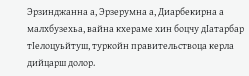Эрзинджанна а, Эрзерумна а, Диарбекирна а малхбузехьа, вайна кхераме хин боцчу дIатарбар тIелоцуьйтуш, туркойн правительствоца керла дийцарш долор.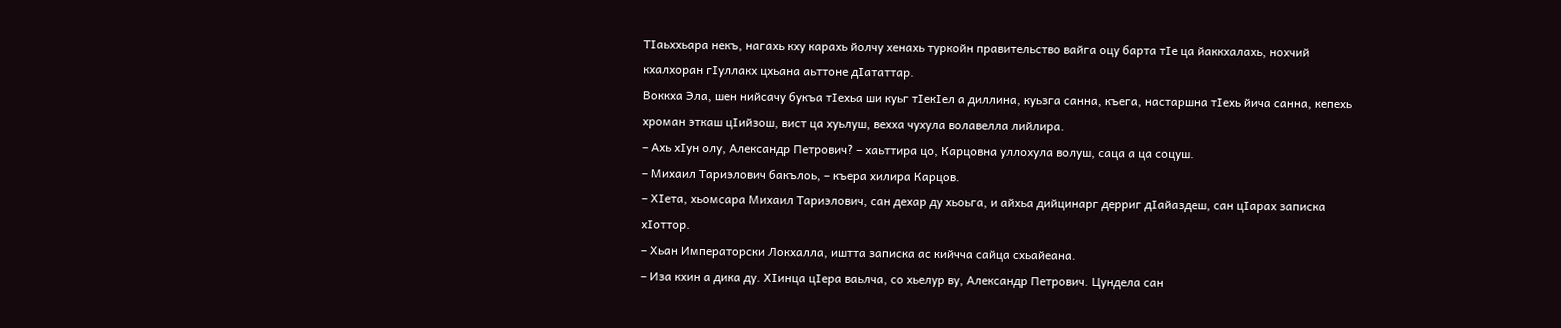ТIаьххьара некъ, нагахь кху карахь йолчу хенахь туркойн правительство вайга оцу барта тIе ца йаккхалахь, нохчий кхалхоран гIуллакх цхьана аьттоне дIататтар.
Воккха Эла, шен нийсачу букъа тIехьа ши куьг тIекIел а диллина, куьзга санна, къега, настаршна тIехь йича санна, кепехь хроман эткаш цIийзош, вист ца хуьлуш, вехха чухула волавелла лийлира.
– Ахь хIун олу, Александр Петрович? – хаьттира цо, Карцовна уллохула волуш, саца а ца соцуш.
– Михаил Тариэлович бакълоь, – къера хилира Карцов.
– ХIета, хьомсара Михаил Тариэлович, сан дехар ду хьоьга, и айхьа дийцинарг дерриг дIайаздеш, сан цIарах записка хIоттор.
– Хьан Императорски Локхалла, иштта записка ас кийчча сайца схьайеана.
– Иза кхин а дика ду. ХIинца цIера ваьлча, со хьелур ву, Александр Петрович. Цундела сан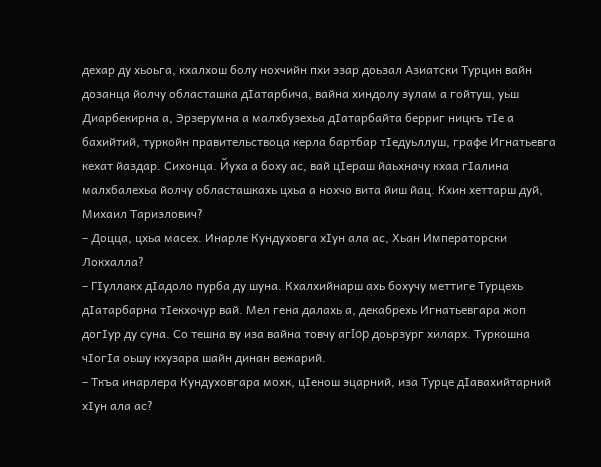дехар ду хьоьга, кхалхош болу нохчийн пхи эзар доьзал Азиатски Турцин вайн дозанца йолчу областашка дIатарбича, вайна хиндолу зулам а гойтуш, уьш Диарбекирна а, Эрзерумна а малхбузехьа дIатарбайта берриг ницкъ тIе а бахийтий, туркойн правительствоца керла бартбар тIедуьллуш, графе Игнатьевга кехат йаздар. Сихонца. Йуха а боху ас, вай цIераш йаьхначу кхаа гIалина малхбалехьа йолчу областашкахь цхьа а нохчо вита йиш йац. Кхин хеттарш дуй, Михаил Тариэлович?
– Доцца, цхьа масех. Инарле Кундуховга хIун ала ас, Хьан Императорски Локхалла?
– ГIуллакх дIадоло пурба ду шуна. Кхалхийнарш ахь бохучу меттиге Турцехь дIатарбарна тIекхочур вай. Мел гена далахь а, декабрехь Игнатьевгара жоп догIур ду суна. Со тешна ву иза вайна товчу aгIop доьрзург хиларх. Туркошна чIогIа оьшу кхузара шайн динан вежарий.
– Ткъа инарлера Кундуховгара мохк, цIенош эцарний, иза Турце дIавахийтарний хIун ала ас?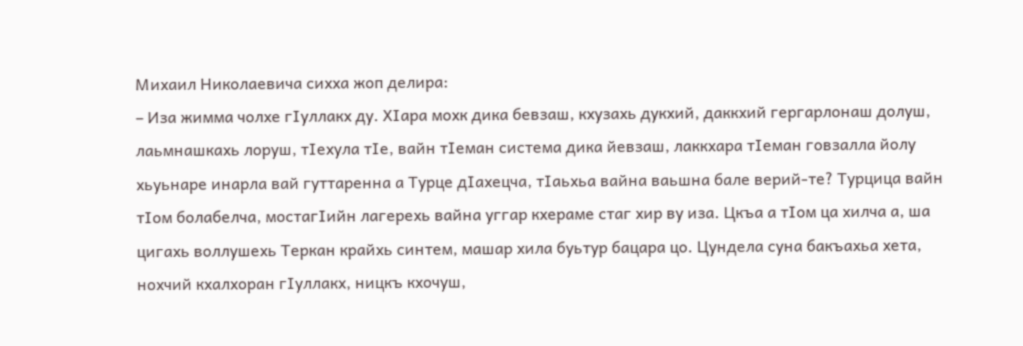Михаил Николаевича сихха жоп делира:
– Иза жимма чолхе гIуллакх ду. ХIара мохк дика бевзаш, кхузахь дукхий, даккхий гергарлонаш долуш, лаьмнашкахь лоруш, тIехула тIе, вайн тIеман система дика йевзаш, лаккхара тIеман говзалла йолу хьуьнаре инарла вай гуттаренна а Турце дIахецча, тIаьхьа вайна ваьшна бале верий-те? Турцица вайн тIом болабелча, мостагIийн лагерехь вайна уггар кхераме стаг хир ву иза. Цкъа а тIом ца хилча а, ша цигахь воллушехь Теркан крайхь синтем, машар хила буьтур бацара цо. Цундела суна бакъахьа хета, нохчий кхалхоран гIуллакх, ницкъ кхочуш,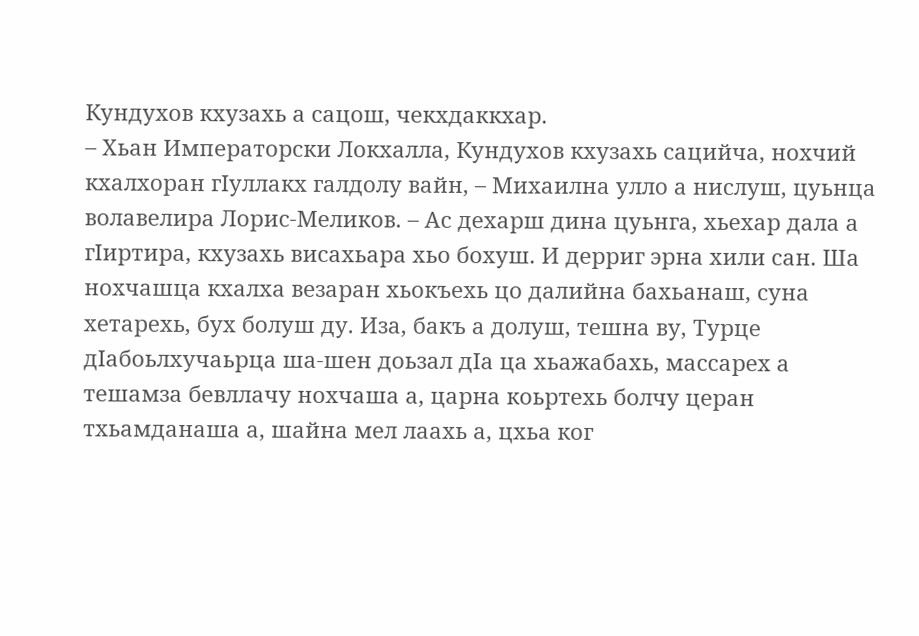Кундухов кхузахь а сацош, чекхдаккхар.
– Хьан Императорски Локхалла, Кундухов кхузахь сацийча, нохчий кхалхоран гIуллакх галдолу вайн, – Михаилна улло а нислуш, цуьнца волавелира Лорис-Меликов. – Ас дехарш дина цуьнга, хьехар дала а гIиртира, кхузахь висахьара хьо бохуш. И дерриг эрна хили сан. Ша нохчашца кхалха везаран хьокъехь цо далийна бахьанаш, суна хетарехь, бух болуш ду. Иза, бакъ а долуш, тешна ву, Турце дIабоьлхучаьрца ша-шен доьзал дIа ца хьажабахь, массарех а тешамза бевллачу нохчаша а, царна коьртехь болчу церан тхьамданаша а, шайна мел лаахь а, цхьа ког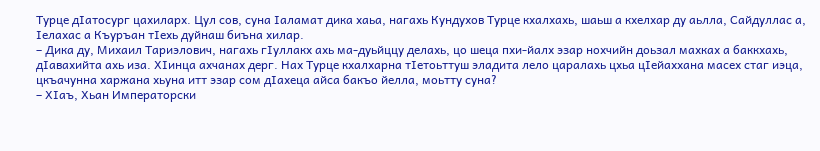Турце дIатосург цахиларх. Цул сов, суна Iаламат дика хаьа, нагахь Кундухов Турце кхалхахь, шаьш а кхелхар ду аьлла, Сайдуллас а, Iелахас а Къуръан тIехь дуйнаш биъна хилар.
– Дика ду, Михаил Тариэлович, нагахь гIуллакх ахь ма-дуьйццу делахь, цо шеца пхи-йалх эзар нохчийн доьзал махках а баккхахь, дIавахийта ахь иза. ХIинца ахчанах дерг. Нах Турце кхалхарна тIетоьттуш эладита лело царалахь цхьа цIейаххана масех стаг иэца, цкъачунна харжана хьуна итт эзар сом дIахеца айса бакъо йелла, моьтту суна?
– ХIаъ, Хьан Императорски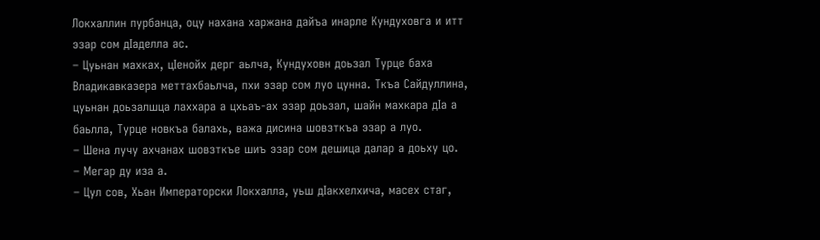Локхаллин пурбанца, оцу нахана харжана дайъа инарле Кундуховга и итт эзар сом дIаделла ас.
– Цуьнан махках, цIенойх дерг аьлча, Кундуховн доьзал Турце баха Владикавказера меттахбаьлча, пхи эзар сом луо цунна. Ткъа Сайдуллина, цуьнан доьзалшца лаххара а цхьаъ-ах эзар доьзал, шайн махкара дIа а баьлла, Турце новкъа балахь, важа дисина шовзткъа эзар а луо.
– Шена лучу ахчанах шовзткъе шиъ эзар сом дешица далар а доьху цо.
– Мегар ду иза а.
– Цул сов, Хьан Императорски Локхалла, уьш дIакхелхича, масех стаг,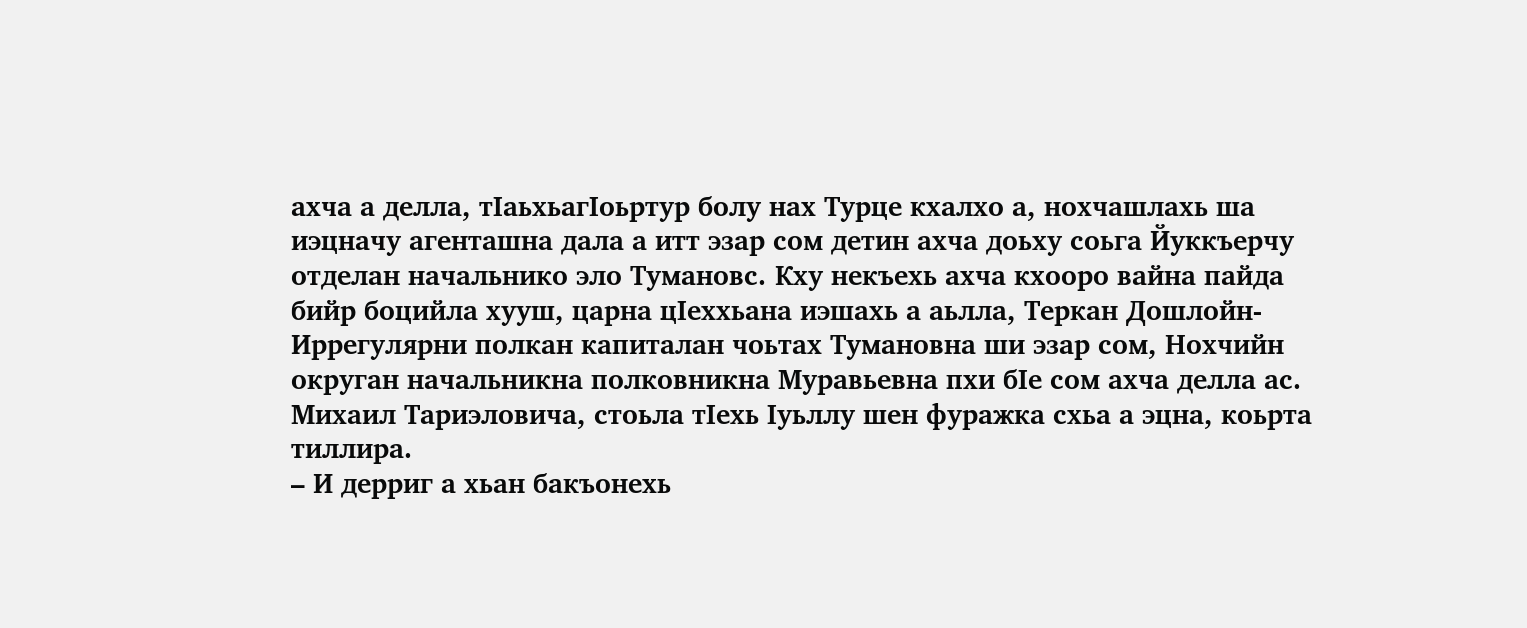ахча а делла, тIаьхьагIоьртур болу нах Турце кхалхо а, нохчашлахь ша иэцначу агенташна дала а итт эзар сом детин ахча доьху соьга Йуккъерчу отделан начальнико эло Тумановс. Кху некъехь ахча кхооро вайна пайда бийр боцийла хууш, царна цIеххьана иэшахь а аьлла, Теркан Дошлойн-Иррегулярни полкан капиталан чоьтах Тумановна ши эзар сом, Нохчийн округан начальникна полковникна Муравьевна пхи бIе сом ахча делла ас.
Михаил Тариэловича, стоьла тIехь Iуьллу шен фуражка схьа а эцна, коьрта тиллира.
– И дерриг а хьан бакъонехь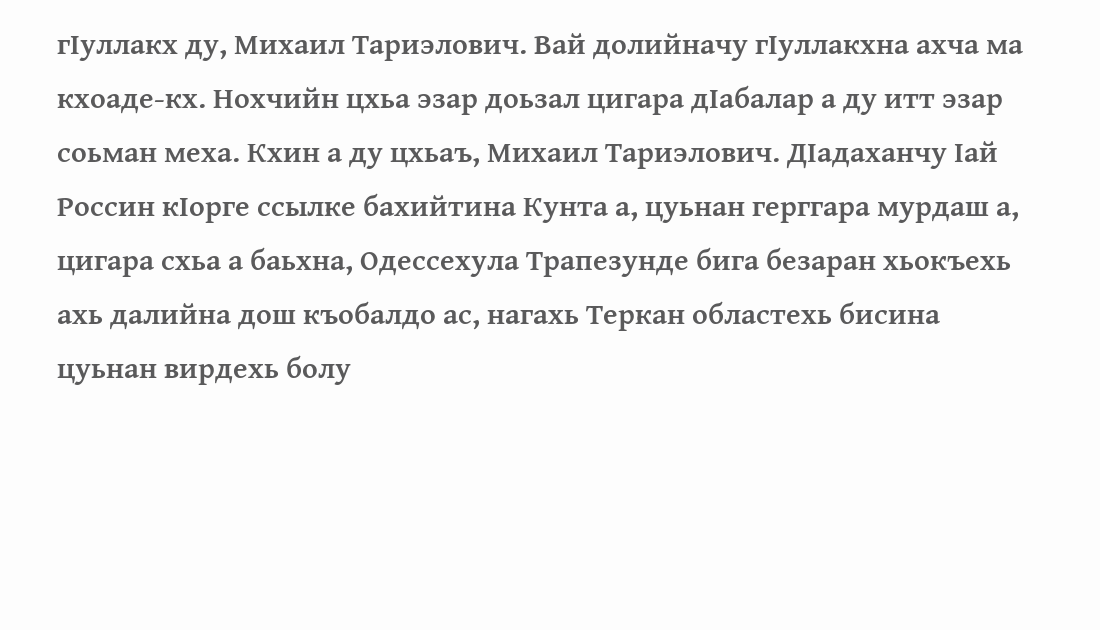гIуллакх ду, Михаил Тариэлович. Вай долийначу гIуллакхна ахча ма кхоаде-кх. Нохчийн цхьа эзар доьзал цигара дIабалар а ду итт эзар соьман меха. Кхин а ду цхьаъ, Михаил Тариэлович. ДIадаханчу Iай Россин кIорге ссылке бахийтина Кунта а, цуьнан герггара мурдаш а, цигара схьа а баьхна, Одессехула Трапезунде бига безаран хьокъехь ахь далийна дош къобалдо ас, нагахь Теркан областехь бисина цуьнан вирдехь болу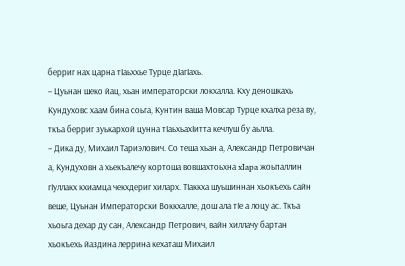берриг нах царна тIаьххье Турце дIагIахь.
– Цуьнан шеко йац, хьан императорски локхалла. Кху деношкахь Кундуховс хаам бина соьга, Кунтин ваша Мовсар Турце кхалха реза ву, ткъа берриг зуькархой цунна тIаьхьахIитта кечлуш бу аьлла.
– Дика ду, Михаил Тариэлович. Со теша хьан а, Александр Петровичан а, Кундуховн а хьекъалечу кортоша вовшахтоьхна xIapa жоьпаллин гIуллакх кхиамца чекхдериг хиларх. ТIаккха шуьшиннан хьокъехь сайн веше, Цуьнан Императорски Воккхалле, дош ала тIе а лоцу ас. Ткъа хьоьга дехар ду сан, Александр Петрович, вайн хиллачу бартан хьокъехь йаздина леррина кехаташ Михаил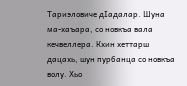Тариэловиче дIадалар. Шуна ма-хаъара, со новкъа вала кечвеллера. Кхин хеттарш дацахь, шун пурбанца со новкъа волу. Хьо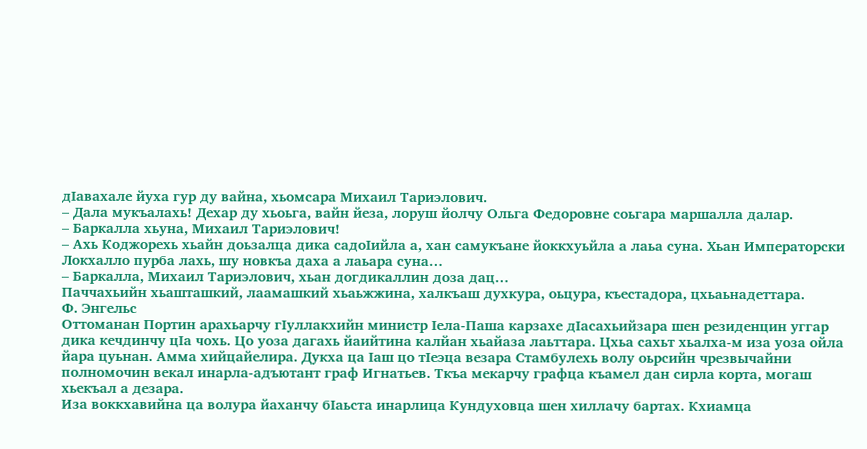дIавахале йуха гур ду вайна, хьомсара Михаил Тариэлович.
– Дала мукъалахь! Дехар ду хьоьга, вайн йеза, лоруш йолчу Ольга Федоровне соьгара маршалла далар.
– Баркалла хьуна, Михаил Тариэлович!
– Ахь Коджорехь хьайн доьзалца дика садоIийла а, хан самукъане йоккхуьйла а лаьа суна. Хьан Императорски Локхалло пурба лахь, шу новкъа даха а лаьара суна…
– Баркалла, Михаил Тариэлович, хьан догдикаллин доза дац…
Паччахьийн хьашташкий, лаамашкий хьаьжжина, халкъаш духкура, оьцура, къестадора, цхьаьнадеттара.
Ф. Энгельс
Оттоманан Портин арахьарчу гIуллакхийн министр Iела-Паша карзахе дIасахьийзара шен резиденцин уггар дика кечдинчу цIа чохь. Цо уоза дагахь йаийтина калйан хьайаза лаьттара. Цхьа сахьт хьалха-м иза уоза ойла йара цуьнан. Амма хийцайелира. Дукха ца Iаш цо тIеэца везара Стамбулехь волу оьрсийн чрезвычайни полномочин векал инарла-адъютант граф Игнатьев. Ткъа мекарчу графца къамел дан сирла корта, могаш хьекъал а дезара.
Иза воккхавийна ца волура йаханчу бIаьста инарлица Кундуховца шен хиллачу бартах. Кхиамца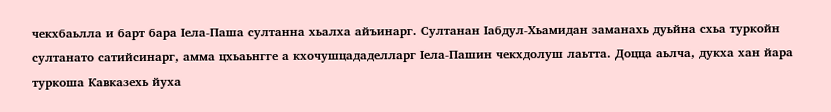чекхбаьлла и барт бара Iела-Паша султанна хьалха айъинарг. Султанан Iабдул-Хьамидан заманахь дуьйна схьа туркойн султанато сатийсинарг, амма цхьаьнгге а кхочушцададелларг Iела-Пашин чекхдолуш лаьтта. Доцца аьлча, дукха хан йара туркоша Кавказехь йуха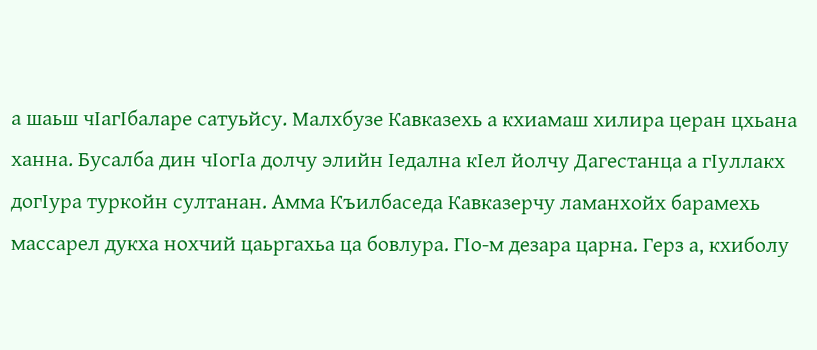а шаьш чIагIбаларе сатуьйсу. Малхбузе Кавказехь а кхиамаш хилира церан цхьана ханна. Бусалба дин чIогIа долчу элийн Iедална кIел йолчу Дагестанца а гIуллакх догIура туркойн султанан. Амма Къилбаседа Кавказерчу ламанхойх барамехь массарел дукха нохчий цаьргахьа ца бовлура. ГIо-м дезара царна. Герз а, кхиболу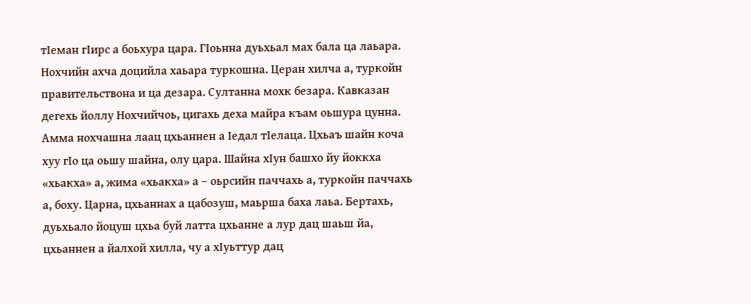тIеман гIирс а боьхура цара. ГIоьнна дуьхьал мах бала ца лаьара. Нохчийн ахча доцийла хаьара туркошна. Церан хилча а, туркойн правительствона и ца дезара. Султанна мохк безара. Кавказан дегехь йоллу Нохчийчоь, цигахь деха майра къам оьшура цунна.
Амма нохчашна лаац цхьаннен а Iедал тIелаца. Цхьаъ шайн коча хуу гIo ца оьшу шайна, олу цара. Шайна хIун башхо йу йоккха «хьакха» а, жима «хьакха» а – оьрсийн паччахь а, туркойн паччахь а, боху. Царна, цхьаннах а цабозуш, маьрша баха лаьа. Бертахь, дуьхьало йоцуш цхьа буй латта цхьанне а лур дац шаьш йа, цхьаннен а йалхой хилла, чу а хIуьттур дац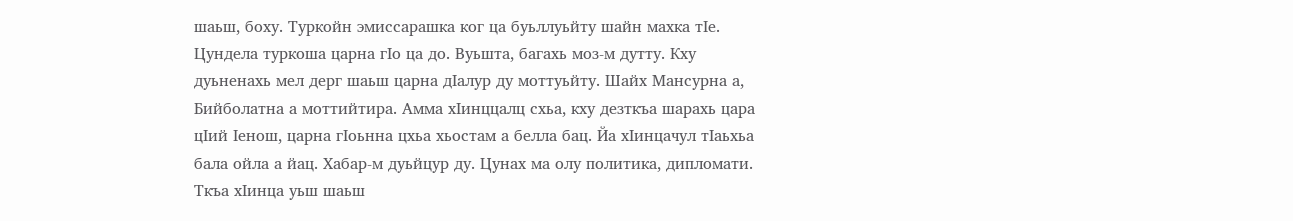шаьш, боху. Туркойн эмиссарашка ког ца буьллуьйту шайн махка тIе. Цундела туркоша царна гIo ца до. Вуьшта, багахь моз-м дутту. Кху дуьненахь мел дерг шаьш царна дIалур ду моттуьйту. Шайх Мансурна а, Бийболатна а моттийтира. Амма хIинццалц схьа, кху дезткъа шарахь цара цIий Iенош, царна гIоьнна цхьа хьостам а белла бац. Йа хIинцачул тIаьхьа бала ойла а йац. Хабар-м дуьйцур ду. Цунах ма олу политика, дипломати.
Ткъа хIинца уьш шаьш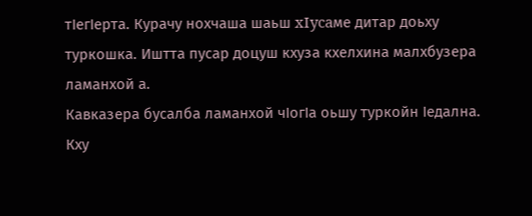тIегIерта. Курачу нохчаша шаьш xIycaме дитар доьху туркошка. Иштта пусар доцуш кхуза кхелхина малхбузера ламанхой а.
Кавказера бусалба ламанхой чIогIа оьшу туркойн Iедална. Кху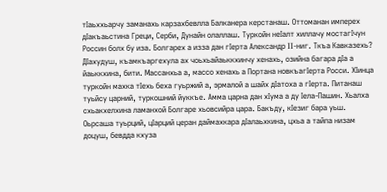тIаьххьарчу заманахь карзахбевлла Балканера керстанаш. Оттоманан имперех дIакъаьстина Греци, Серби, Дунайн олаллаш. Туркойн неIалт хиллачу мостагIчун Россин болх бу иза. Болгарех а изза дан гIерта Александр II-ниг. Ткъа Кавказехь? ДIахудуш, къамкъаргехула ах чоьхьайаьккхинчу хенахь, озийна багара дIа а йаьккхина, бити. Массанхьа а, массо хенахь а Портана новкъагIерта Росси. ХIинца туркойн махка тIехь беха гуьржий а, эрмалой а шайх дIатоха а гIерта. Питанаш туьйсу царний, туркошний йуккъе. Амма царна дан хIума а ду Iела-Пашин. Хьалха схьакхелхина ламанхой Болгаре хьовсийра цара. Бакъду, кIезиг бара уьш. Оьрсаша туьрций, цIарций церан даймахкара дIалаьхкина, цхьа а тайпа низам доцуш, бевдда кхуза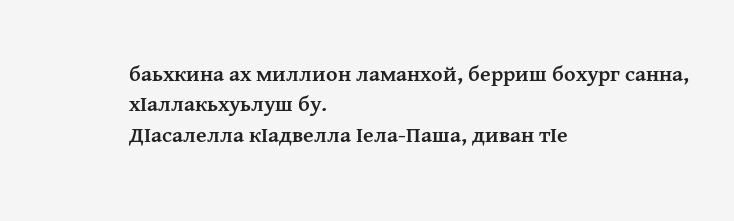баьхкина ах миллион ламанхой, берриш бохург санна, хIаллакьхуьлуш бу.
ДIасалелла кIадвелла Iела-Паша, диван тIе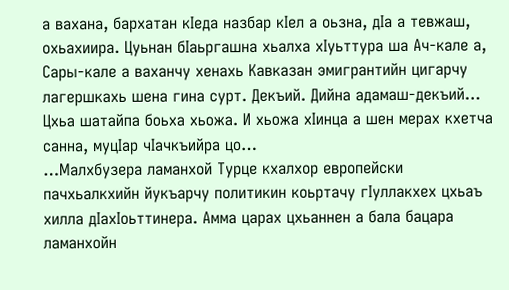а вахана, бархатан кIеда назбар кIел а оьзна, дIа а тевжаш, охьахиира. Цуьнан бIаьргашна хьалха хIуьттура ша Ач-кале а, Сары-кале а ваханчу хенахь Кавказан эмигрантийн цигарчу лагершкахь шена гина сурт. Декъий. Дийна адамаш-декъий… Цхьа шатайпа боьха хьожа. И хьожа хIинца а шен мерах кхетча санна, муцIар чIачкъийра цо…
…Малхбузера ламанхой Турце кхалхор европейски пачхьалкхийн йукъарчу политикин коьртачу гIуллакхех цхьаъ хилла дIахIоьттинера. Амма царах цхьаннен а бала бацара ламанхойн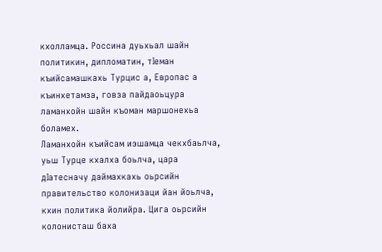кхолламца. Россина дуьхьал шайн политикин, дипломатин, тIеман къийсамашкахь Турцис а, Европас а къинхетамза, говза пайдаоьцура ламанхойн шайн къоман маршонехьа боламех.
Ламанхойн къийсам иэшамца чекхбаьлча, уьш Турце кхалха боьлча, цара дIатесначу даймахкахь оьрсийн правительство колонизаци йан йоьлча, кхин политика йолийра. Цига оьрсийн колонисташ баха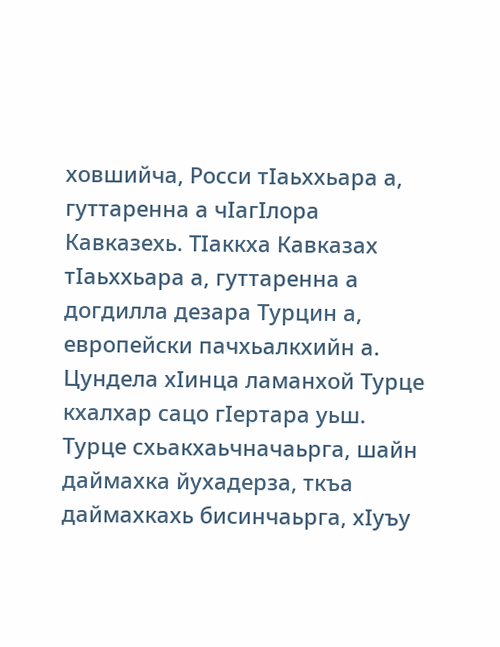ховшийча, Росси тIаьххьара а, гуттаренна а чIагIлора Кавказехь. ТIаккха Кавказах тIаьххьара а, гуттаренна а догдилла дезара Турцин а, европейски пачхьалкхийн а.
Цундела хIинца ламанхой Турце кхалхар сацо гIертара уьш. Турце схьакхаьчначаьрга, шайн даймахка йухадерза, ткъа даймахкахь бисинчаьрга, хIуъу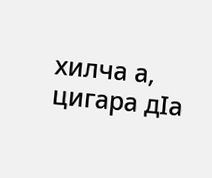хилча а, цигара дIа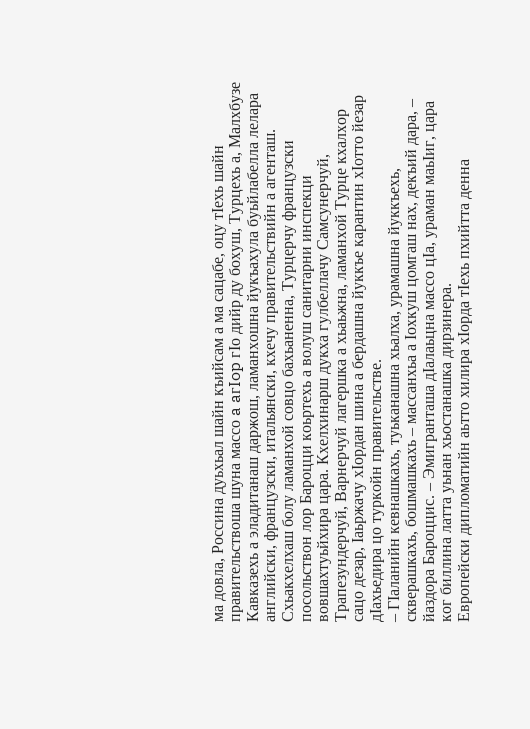ма довла, Россина дуьхьал шайн къийсам а ма сацабе, оцу тIехь шайн правительствоша шуна массо a aгIop гIo дийр ду бохуш, Турцехь а, Малхбузе Кавказехь а эладитанаш даржош, ламанхошна йукъахула буьйлабелла лелара английски, французски, итальянски, кхечу правительствийн а агенташ.
Схьакхелхаш болу ламанхой совцо бахьаненна, Турцерчу французски посольствон лор Бароцци коьртехь а волуш санитарни инспекци вовшахтуьйхира цара. Кхелхинарш дукха гулбеллачу Самсунерчуй, Трапезундерчуй, Варнерчуй лагершка а хьаьжна, ламанхой Турце кхалхор сацо дезар, Iаьржачу хIордан шина а бердашна йуккъе карантин хIотто йезар дIахьедира цо туркойн правительстве.
– ГIаланийн кевнашкахь, туьканашна хьалха, урамашна йуккъехь, скверашкахь, бошмашкахь – массанхьа а Iохкуш цомгаш нах, декъий дара, – йаздора Бароццис. – Эмигранташа дIалаьцна массо цIа, ураман маьIиг, цара ког биллина латта уьнан хьостанашка дирзинера.
Европейски дипломатийн аьтто хилира хIорда тIехь пхийтта денна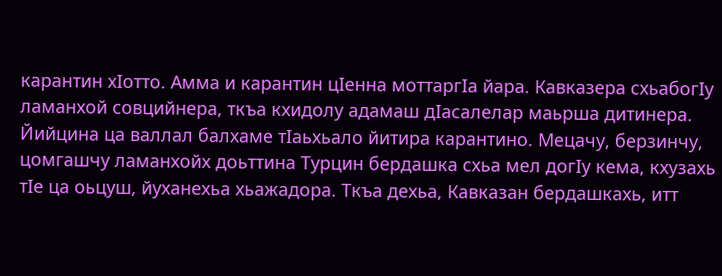карантин хIотто. Амма и карантин цIенна моттаргIа йара. Кавказера схьабогIу ламанхой совцийнера, ткъа кхидолу адамаш дIасалелар маьрша дитинера. Йийцина ца валлал балхаме тIаьхьало йитира карантино. Мецачу, берзинчу, цомгашчу ламанхойх доьттина Турцин бердашка схьа мел догIу кема, кхузахь тIе ца оьцуш, йуханехьа хьажадора. Ткъа дехьа, Кавказан бердашкахь, итт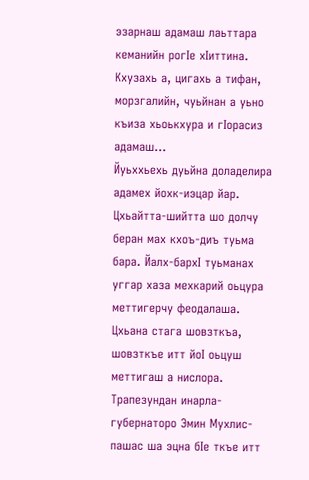эзарнаш адамаш лаьттара кеманийн рогIе хIиттина. Кхузахь а, цигахь а тифан, морзгалийн, чуьйнан а уьно къиза хьоькхура и гIорасиз адамаш…
Йуьххьехь дуьйна доладелира адамех йохк-иэцар йар. Цхьайтта-шийтта шо долчу беран мах кхоъ-диъ туьма бара. Йалх-бархI туьманах уггар хаза мехкарий оьцура меттигерчу феодалаша. Цхьана стага шовзткъа, шовзткъе итт йоI оьцуш меттигаш а нислора. Трапезундан инарла-губернаторо Эмин Мухлис-пашас ша эцна бIе ткъе итт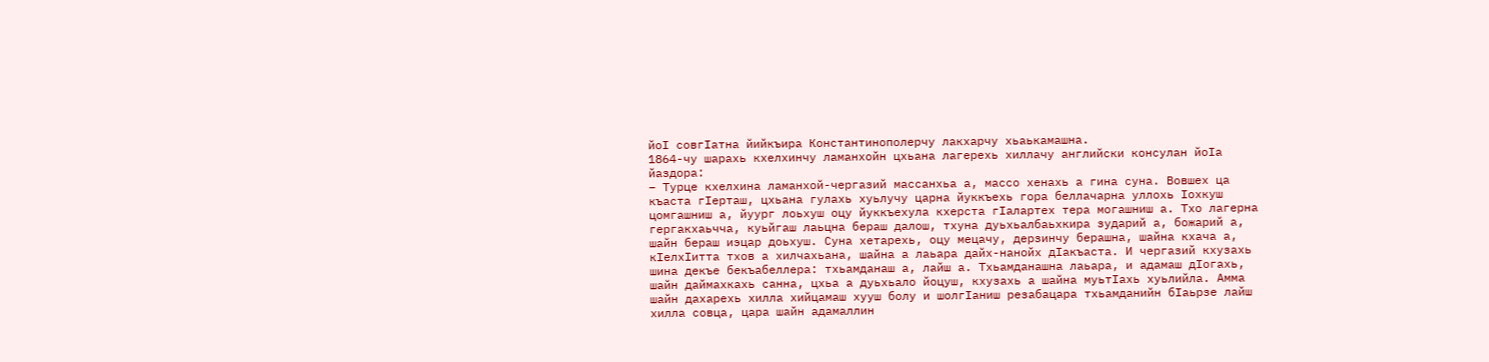йоI совгIатна йийкъира Константинополерчу лакхарчу хьаькамашна.
1864-чу шарахь кхелхинчу ламанхойн цхьана лагерехь хиллачу английски консулан йоIа йаздора:
– Турце кхелхина ламанхой-чергазий массанхьа а, массо хенахь а гина суна. Вовшех ца къаста гIерташ, цхьана гулахь хуьлучу царна йуккъехь гора беллачарна уллохь Iохкуш цомгашниш а, йуург лоьхуш оцу йуккъехула кхерста гIалартех тера могашниш а. Тхо лагерна гергакхаьчча, куьйгаш лаьцна бераш далош, тхуна дуьхьалбаьхкира зударий а, божарий а, шайн бераш иэцар доьхуш. Суна хетарехь, оцу мецачу, дерзинчу берашна, шайна кхача а, кIелхIитта тхов а хилчахьана, шайна а лаьара дайх-нанойх дIакъаста. И чергазий кхузахь шина декъе бекъабеллера: тхьамданаш а, лайш а. Тхьамданашна лаьара, и адамаш дIогахь, шайн даймахкахь санна, цхьа а дуьхьало йоцуш, кхузахь а шайна муьтIахь хуьлийла. Амма шайн дахарехь хилла хийцамаш хууш болу и шолгIаниш резабацара тхьамданийн бIаьрзе лайш хилла совца, цара шайн адамаллин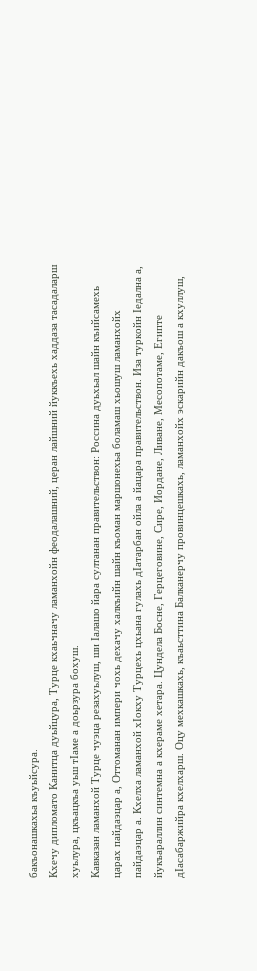бакъонашкахьа къуьйсура.
Кхечу дипломато Канитца дуьйцура, Турце кхаьчначу ламанхойн феодалашний, церан лайшний йуккъехь хаддаза тасадаларш хуьлура, цкъацкъа уьш тIаме а доьрзура бохуш.
Кавказан ламанхой Турце чуэца резахуьлуш, ши Iалашо йара султанан правительствон: Россина дуьхьал шайн къийсамехь царах пайдаэцар а, Оттоманан импери чохь дехачу халкъийн шайн къоман маршонехьа боламаш хьошуш ламанхойх пайдаэцар а. Кхелха ламанхой хIокху Турцехь цхьана гулахь дIатарбан ойла а йацара правительствон. Иза туркойн Iедална а, йукъараллин синтемна а кхераме хетара. Цундела Босне, Герцеговине, Сире, Иордане, Ливане, Месопотаме, Египте дIасабаржийра кхелхарш. Оцу мехкашкахь, къаьсттина Балканерчу провинцешкахь, ламанхойх эскарийн дакъош а кхуллуш,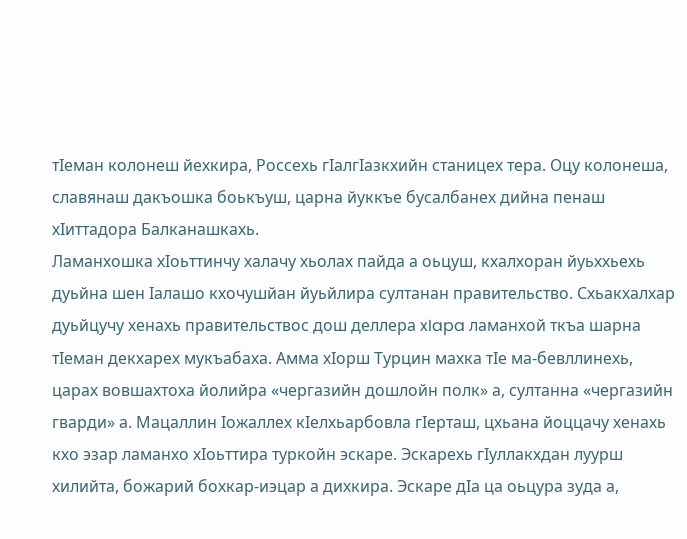тIеман колонеш йехкира, Россехь гIалгIазкхийн станицех тера. Оцу колонеша, славянаш дакъошка боькъуш, царна йуккъе бусалбанех дийна пенаш хIиттадора Балканашкахь.
Ламанхошка хIоьттинчу халачу хьолах пайда а оьцуш, кхалхоран йуьххьехь дуьйна шен Iалашо кхочушйан йуьйлира султанан правительство. Схьакхалхар дуьйцучу хенахь правительствос дош деллера xIapa ламанхой ткъа шарна тIеман декхарех мукъабаха. Амма хIорш Турцин махка тIе ма-бевллинехь, царах вовшахтоха йолийра «чергазийн дошлойн полк» а, султанна «чергазийн гварди» а. Мацаллин Iожаллех кIелхьарбовла гIерташ, цхьана йоццачу хенахь кхо эзар ламанхо хIоьттира туркойн эскаре. Эскарехь гIуллакхдан луурш хилийта, божарий бохкар-иэцар а дихкира. Эскаре дIа ца оьцура зуда а,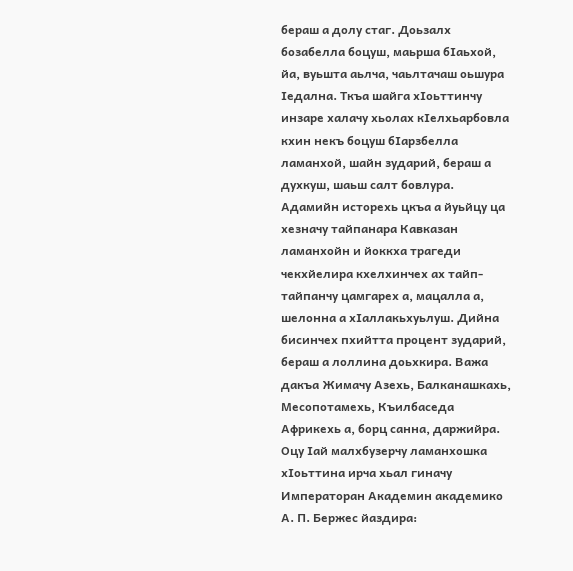бераш а долу стаг. Доьзалх бозабелла боцуш, маьрша бIаьхой, йа, вуьшта аьлча, чаьлтачаш оьшура Iедална. Ткъа шайга хIоьттинчу инзаре халачу хьолах кIелхьарбовла кхин некъ боцуш бIарзбелла ламанхой, шайн зударий, бераш а духкуш, шаьш салт бовлура.
Адамийн исторехь цкъа а йуьйцу ца хезначу тайпанара Кавказан ламанхойн и йоккха трагеди чекхйелира кхелхинчех ах тайп-тайпанчу цамгарех а, мацалла а, шелонна а хIаллакьхуьлуш. Дийна бисинчех пхийтта процент зударий, бераш а лоллина доьхкира. Важа дакъа Жимачу Азехь, Балканашкахь, Месопотамехь, Къилбаседа Африкехь а, борц санна, даржийра.
Оцу Iай малхбузерчу ламанхошка хIоьттина ирча хьал гиначу Императоран Академин академико А. П. Бержес йаздира: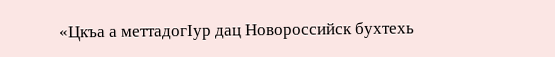«Цкъа а меттадогIур дац Новороссийск бухтехь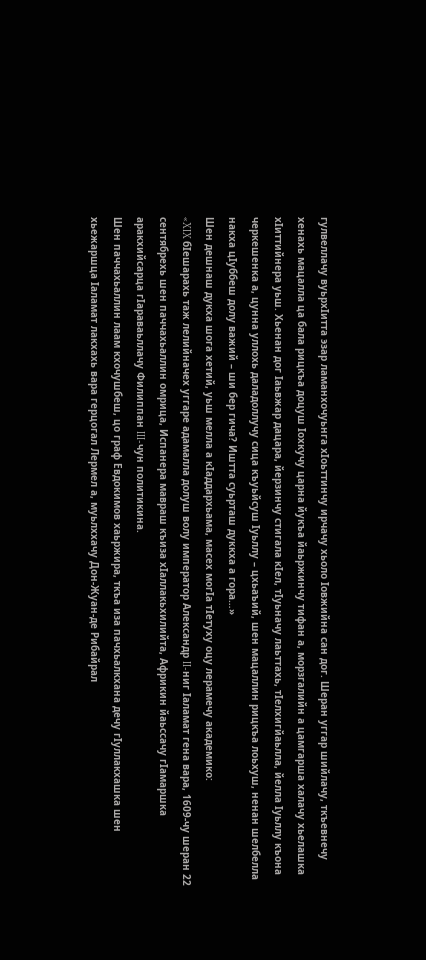гулвеллачу вуьрхIитта эзар ламанхочуьнга хIоьттинчу ирчачу хьоло Iовжийна сан дог. Шеран уггар шийлачу, ткъевнечу хенахь мацалла ца бала рицкъа доцуш Iохкучу царна йукъа йаьржинчу тифан а, морзгалийн а цамгарша халачу хьелашка хIиттийнера уьш. Хьенан дог Iаьвжар дацара, йерзинчу стигала кIел, тIуьначу лаьттахь, тIелхигйаьлла, йелла Iуьллу къона черкешенка а, цунна уллохь даладоллучу сица къуьйсуш Iуьллу – цхьаъий, шен мацаллин рицкъа лоьхуш, ненан шелбелла накха цIуббеш долу важий – ши бер гича? Иштта суьрташ дуккха а гора…»
Шен дешнаш дукха шога хетий, уьш мелла а кIаддархьама, масех могIа тIетуху оцу лерамечу академико:
«XIX бIешарахь таж лелийначех уггаре адамалла долуш волу император Александр II-ниг Iаламат гена вара, 1609-чу шеран 22 сентябрехь шен паччахьаллин омрица, Испанера мавраш къиза хIаллакьхилийта, Африкин йаьссачу гIамаршка аракхийсарца гIараваьллачу Филиппан III-чун политикина.
Шен паччахьаллин лаам кхочушбеш, цо граф Евдокимов хаьржира, ткъа иза пачхьалкхана дечу гIуллакхашка шен хьежаршца Iаламат лакхахь вара герцогал Лермел а, муьлххачу Дон-Жуан-де Рибайрал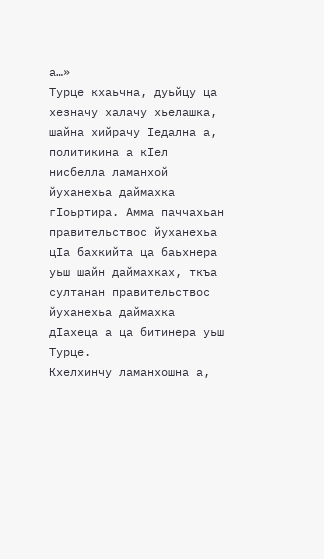а…»
Турце кхаьчна, дуьйцу ца хезначу халачу хьелашка, шайна хийрачу Iедална а, политикина а кIел нисбелла ламанхой йуханехьа даймахка гIоьртира. Амма паччахьан правительствос йуханехьа цIа бахкийта ца баьхнера уьш шайн даймахках, ткъа султанан правительствос йуханехьа даймахка дIахеца а ца битинера уьш Турце.
Кхелхинчу ламанхошна а,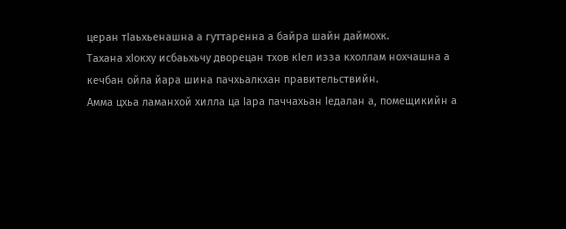церан тIаьхьенашна а гуттаренна а байра шайн даймохк.
Тахана хIокху исбаьхьчу дворецан тхов кIел изза кхоллам нохчашна а кечбан ойла йара шина пачхьалкхан правительствийн.
Амма цхьа ламанхой хилла ца Iара паччахьан Iедалан а, помещикийн а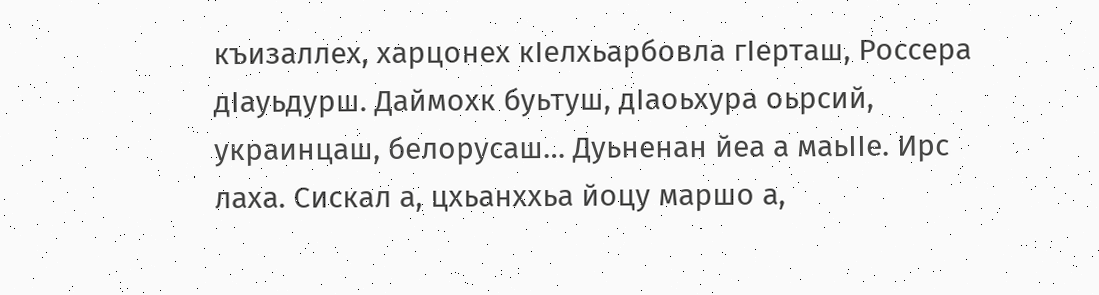къизаллех, харцонех кIелхьарбовла гIерташ, Россера дIауьдурш. Даймохк буьтуш, дIаоьхура оьрсий, украинцаш, белорусаш… Дуьненан йеа а маьIIе. Ирс лаха. Сискал а, цхьанххьа йоцу маршо а,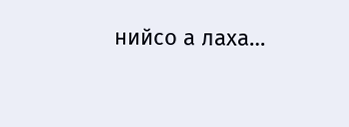нийсо а лаха…